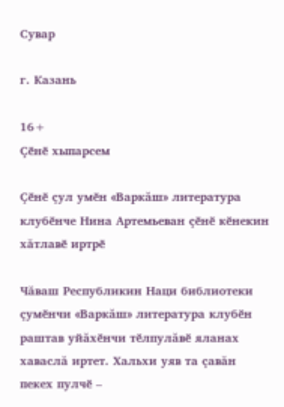Сувар

г. Казань

16+
Çӗнӗ хыпарсем

Çӗнӗ çул умӗн «Варкăш» литература клубӗнче Нина Артемьеван çӗнӗ кӗнекин хăтлавӗ иртрӗ

Чăваш Республикин Наци библиотеки çумӗнчи «Варкăш» литература клубӗн раштав уйăхӗнчи тӗлпулăвӗ яланах хаваслă иртет. Хальхи уяв та çавăн пекех пулчӗ –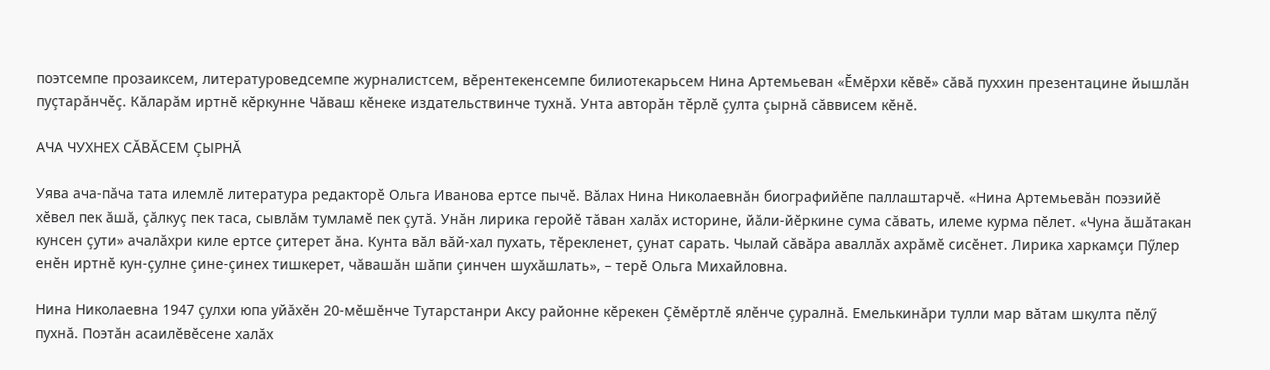поэтсемпе прозаиксем, литературоведсемпе журналистсем, вӗрентекенсемпе билиотекарьсем Нина Артемьеван «Ӗмӗрхи кӗвӗ» сăвă пуххин презентацине йышлăн пуçтарăнчӗç. Кăларăм иртнӗ кӗркунне Чăваш кӗнеке издательствинче тухнă. Унта авторăн тӗрлӗ çулта çырнă сăввисем кӗнӗ.

АЧА ЧУХНЕХ СĂВĂСЕМ ÇЫРНĂ

Уява ача-пăча тата илемлӗ литература редакторӗ Ольга Иванова ертсе пычӗ. Вăлах Нина Николаевнăн биографийӗпе паллаштарчӗ. «Нина Артемьевăн поэзийӗ хӗвел пек ăшă, çăлкуç пек таса, сывлăм тумламӗ пек çутă. Унăн лирика геройӗ тăван халăх историне, йăли-йӗркине сума сăвать, илеме курма пӗлет. «Чуна ăшăтакан кунсен çути» ачалăхри киле ертсе çитерет ăна. Кунта вăл вăй-хал пухать, тӗрекленет, çунат сарать. Чылай сăвăра аваллăх ахрăмӗ сисӗнет. Лирика харкамçи Пӳлер енӗн иртнӗ кун-çулне çине-çинех тишкерет, чăвашăн шăпи çинчен шухăшлать», – терӗ Ольга Михайловна.

Нина Николаевна 1947 çулхи юпа уйăхӗн 20-мӗшӗнче Тутарстанри Аксу районне кӗрекен Çӗмӗртлӗ ялӗнче çуралнă. Емелькинăри тулли мар вăтам шкулта пӗлӳ пухнă. Поэтăн асаилӗвӗсене халăх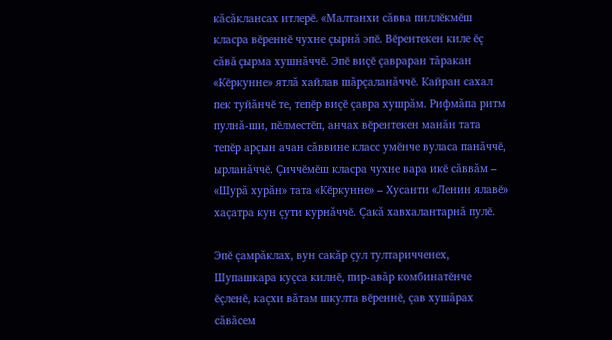кăсăклансах итлерӗ. «Малтанхи сăвва пиллӗкмӗш класра вӗреннӗ чухне çырнă эпӗ. Вӗрентекен киле ӗç сăвă çырма хушнăччӗ. Эпӗ виçӗ çавраран тăракан «Кӗркунне» ятлă хайлав шăрçаланăччӗ. Кайран сахал пек туйăнчӗ те, тепӗр виçӗ çавра хушрăм. Рифмăпа ритм пулнă-ши, пӗлместӗп, анчах вӗрентекен манăн тата тепӗр арçын ачан сăввине класс умӗнче вуласа панăччӗ, ырланăччӗ. Çиччӗмӗш класра чухне вара икӗ сăввăм – «Шурă хурăн» тата «Кӗркунне» – Хусанти «Ленин ялавӗ» хаçатра кун çути курнăччӗ. Çакă хавхалантарнă пулӗ.

Эпӗ çамрăклах, вун сакăр çул тултаричченех, Шупашкара куçса килнӗ, пир-авăр комбинатӗнче ӗçленӗ, каçхи вăтам шкулта вӗреннӗ, çав хушăрах сăвăсем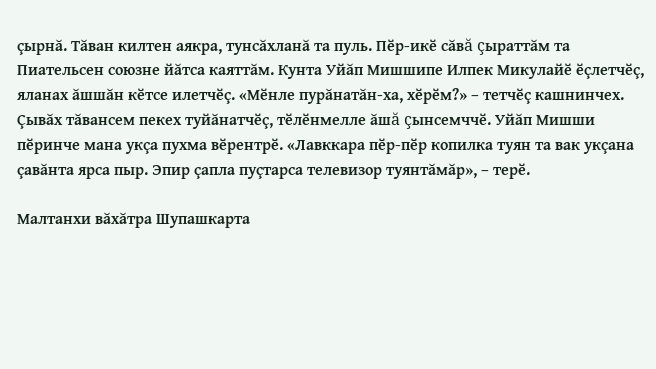çырнă. Тăван килтен аякра, тунсăхланă та пуль. Пӗр-икӗ сăвă çыраттăм та Пиательсен союзне йăтса каяттăм. Кунта Уйăп Мишшипе Илпек Микулайӗ ӗçлетчӗç, яланах ăшшăн кӗтсе илетчӗç. «Мӗнле пурăнатăн-ха, хӗрӗм?» – тетчӗç кашнинчех. Çывăх тăвансем пекех туйăнатчӗç, тӗлӗнмелле ăшă çынсемччӗ. Уйăп Мишши пӗринче мана укçа пухма вӗрентрӗ. «Лавккара пӗр-пӗр копилка туян та вак укçана çавăнта ярса пыр. Эпир çапла пуçтарса телевизор туянтăмăр», – терӗ.

Малтанхи вăхăтра Шупашкарта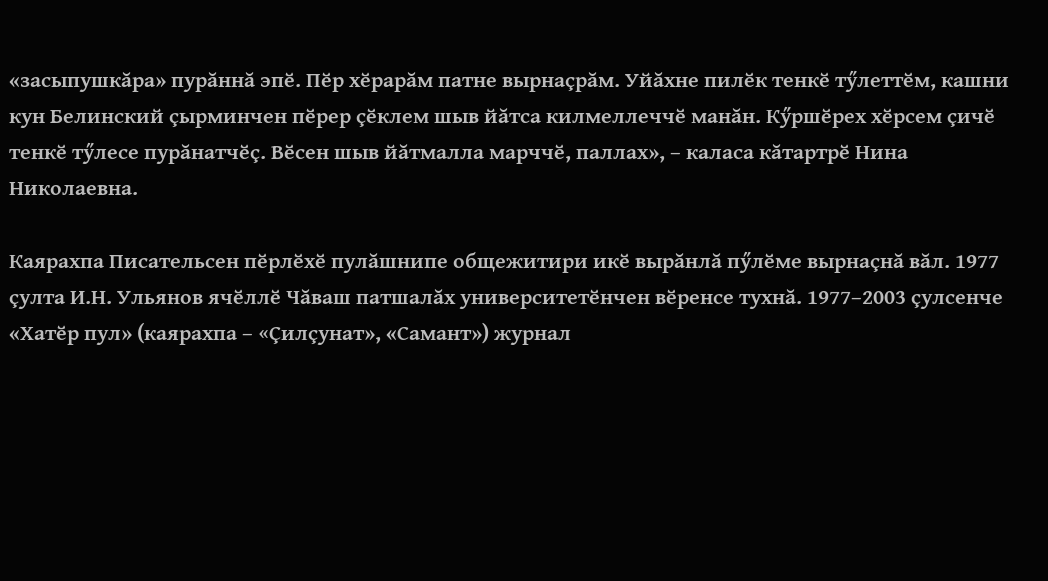«засыпушкăра» пурăннă эпӗ. Пӗр хӗрарăм патне вырнаçрăм. Уйăхне пилӗк тенкӗ тӳлеттӗм, кашни кун Белинский çырминчен пӗрер çӗклем шыв йăтса килмеллеччӗ манăн. Кӳршӗрех хӗрсем çичӗ тенкӗ тӳлесе пурăнатчӗç. Вӗсен шыв йăтмалла марччӗ, паллах», – каласа кăтартрӗ Нина Николаевна.

Каярахпа Писательсен пӗрлӗхӗ пулăшнипе общежитири икӗ вырăнлă пӳлӗме вырнаçнă вăл. 1977 çулта И.Н. Ульянов ячӗллӗ Чăваш патшалăх университетӗнчен вӗренсе тухнă. 1977–2003 çулсенче «Хатӗр пул» (каярахпа – «Çилçунат», «Самант») журнал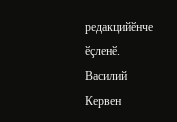редакцийӗнче ӗçленӗ. Василий Кервен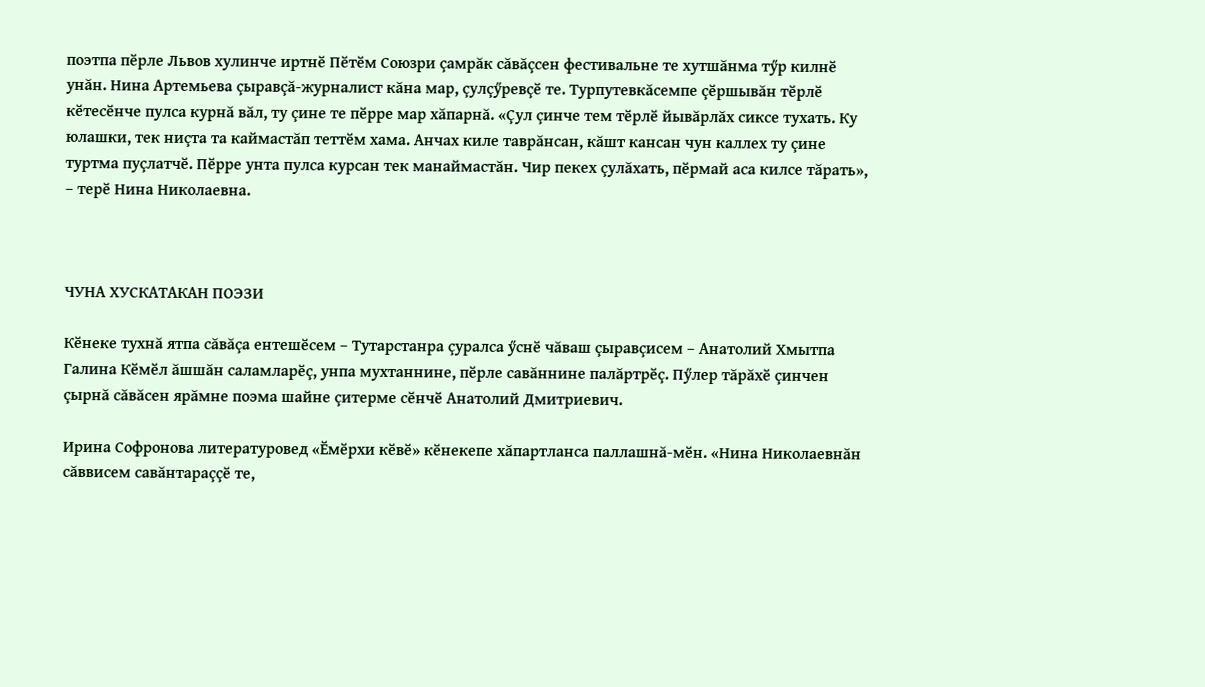поэтпа пӗрле Львов хулинче иртнӗ Пӗтӗм Союзри çамрăк сăвăçсен фестивальне те хутшăнма тӳр килнӗ унăн. Нина Артемьева çыравçă-журналист кăна мар, çулçӳревçӗ те. Турпутевкăсемпе çӗршывăн тӗрлӗ кӗтесӗнче пулса курнă вăл, ту çине те пӗрре мар хăпарнă. «Çул çинче тем тӗрлӗ йывăрлăх сиксе тухать. Ку юлашки, тек ниçта та каймастăп теттӗм хама. Анчах киле таврăнсан, кăшт кансан чун каллех ту çине туртма пуçлатчӗ. Пӗрре унта пулса курсан тек манаймастăн. Чир пекех çулăхать, пӗрмай аса килсе тăрать», – терӗ Нина Николаевна.



ЧУНА ХУСКАТАКАН ПОЭЗИ

Кӗнеке тухнă ятпа сăвăçа ентешӗсем – Тутарстанра çуралса ӳснӗ чăваш çыравçисем – Анатолий Хмытпа Галина Кӗмӗл ăшшăн саламларӗç, унпа мухтаннине, пӗрле савăннине палăртрӗç. Пӳлер тăрăхӗ çинчен çырнă сăвăсен ярăмне поэма шайне çитерме сӗнчӗ Анатолий Дмитриевич.

Ирина Софронова литературовед «Ӗмӗрхи кӗвӗ» кӗнекепе хăпартланса паллашнă-мӗн. «Нина Николаевнăн сăввисем савăнтараççӗ те,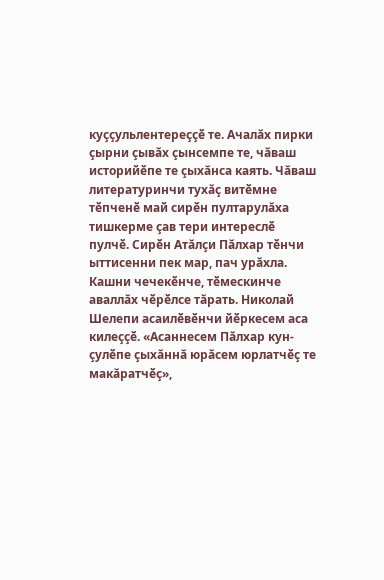куççульлентереççӗ те. Ачалăх пирки çырни çывăх çынсемпе те, чăваш историйӗпе те çыхăнса каять. Чăваш литературинчи тухăç витӗмне тӗпченӗ май сирӗн пултарулăха тишкерме çав тери интереслӗ пулчӗ. Сирӗн Атăлçи Пăлхар тӗнчи ыттисенни пек мар, пач урăхла. Кашни чечекӗнче, тӗмескинче аваллăх чӗрӗлсе тăрать. Николай Шелепи асаилӗвӗнчи йӗркесем аса килеççӗ. «Асаннесем Пăлхар кун-çулӗпе çыхăннă юрăсем юрлатчӗç те макăратчӗç»,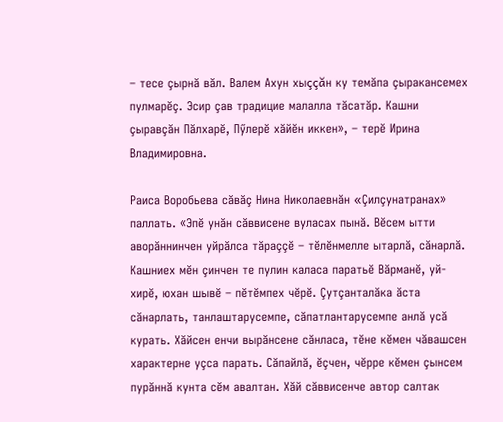– тесе çырнă вăл. Валем Ахун хыççăн ку темăпа çыракансемех пулмарӗç. Эсир çав традицие малалла тăсатăр. Кашни çыравçăн Пăлхарӗ, Пӳлерӗ хăйӗн иккен», – терӗ Ирина Владимировна.

Раиса Воробьева сăвăç Нина Николаевнăн «Çилçунатранах» паллать. «Эпӗ унăн сăввисене вуласах пынă. Вӗсем ытти аворăннинчен уйрăлса тăраççӗ – тӗлӗнмелле ытарлă, сăнарлă. Кашниех мӗн çинчен те пулин каласа паратьӗ Вăрманӗ, уй-хирӗ, юхан шывӗ – пӗтӗмпех чӗрӗ. Çутçанталăка ăста сăнарлать, танлаштарусемпе, сăпатлантарусемпе анлă усă курать. Хăйсен енчи вырăнсене сăнласа, тӗне кӗмен чăвашсен характерне уçса парать. Сăпайлă, ӗçчен, чӗрре кӗмен çынсем пурăннă кунта сӗм авалтан. Хăй сăввисенче автор салтак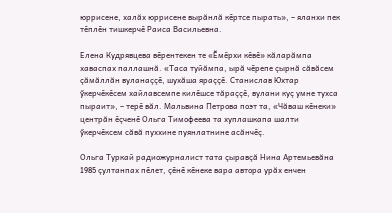юррисене, халăх юррисене вырăнлă кӗртсе пырать», – яланхи пек тӗплӗн тишкерчӗ Раиса Васильевна.

Елена Кудрявцева вӗрентекен те «Ӗмӗрхи кӗвӗ» кăларăмпа хаваспах паллашнă. «Таса туйăмпа, ырă чӗрепе çырнă сăвăсем çăмăллăн вуланаççӗ, шухăша яраççӗ. Станислав Юхтар ӳкерчӗкӗсем хайлавсемпе килӗшсе тăраççӗ, вулани куç умне тухса пыраит», – терӗ вăл. Мальвина Петрова поэт та, «Чăваш кӗнеки» центрăн ӗçченӗ Ольга Тимофеева та хуплашкапа шалти ӳкерчӗксем сăвă пуххине пуянлатнине асăнчӗç.

Ольга Туркай радиожурналист тата çыравçă Нина Артемьевăна 1985 çултанпах пӗлет, çӗнӗ кӗнеке вара автора урăх енчен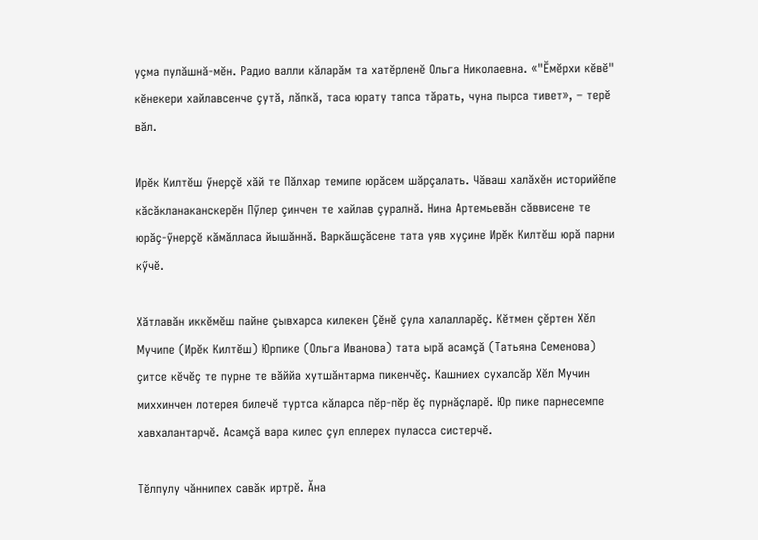уçма пулăшнă-мӗн. Радио валли кăларăм та хатӗрленӗ Ольга Николаевна. «"Ӗмӗрхи кӗвӗ" кӗнекери хайлавсенче çутă, лăпкă, таса юрату тапса тăрать, чуна пырса тивет», – терӗ вăл.

Ирӗк Килтӗш ӳнерçӗ хăй те Пăлхар темипе юрăсем шăрçалать. Чăваш халăхӗн историйӗпе кăсăкланаканскерӗн Пӳлер çинчен те хайлав çуралнă. Нина Артемьевăн сăввисене те юрăç-ӳнерçӗ кăмăлласа йышăннă. Варкăшçăсене тата уяв хуçине Ирӗк Килтӗш юрă парни кӳчӗ.

Хăтлавăн иккӗмӗш пайне çывхарса килекен Çӗнӗ çула халалларӗç. Кӗтмен çӗртен Хӗл Мучипе (Ирӗк Килтӗш) Юрпике (Ольга Иванова) тата ырă асамçă (Татьяна Семенова) çитсе кӗчӗç те пурне те вăййа хутшăнтарма пикенчӗç. Кашниех сухалсăр Хӗл Мучин миххинчен лотерея билечӗ туртса кăларса пӗр-пӗр ӗç пурнăçларӗ. Юр пике парнесемпе хавхалантарчӗ. Асамçă вара килес çул еплерех пуласса систерчӗ.

Тӗлпулу чăннипех савăк иртрӗ. Ăна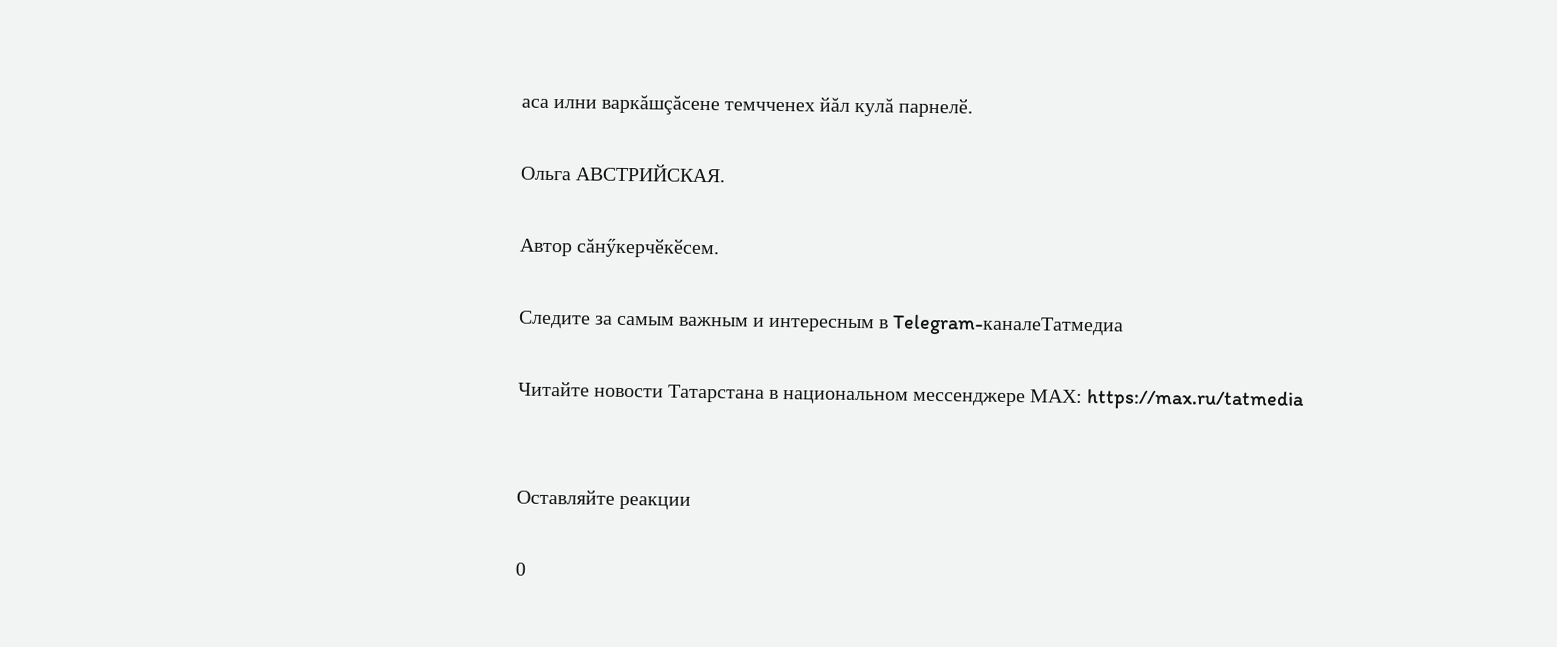аса илни варкăшçăсене темчченех йăл кулă парнелӗ.

Ольга АВСТРИЙСКАЯ.

Автор сăнӳкерчӗкӗсем.

Следите за самым важным и интересным в Telegram-каналеТатмедиа

Читайте новости Татарстана в национальном мессенджере MАХ: https://max.ru/tatmedia


Оставляйте реакции

0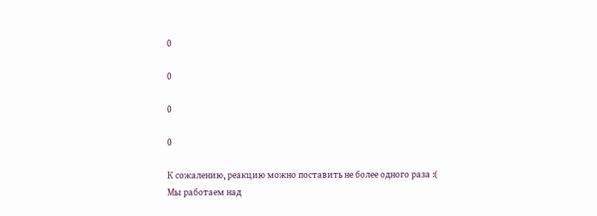0

0

0

0

К сожалению, реакцию можно поставить не более одного раза :(
Мы работаем над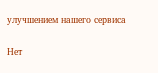улучшением нашего сервиса

Нет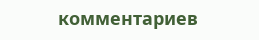комментариев